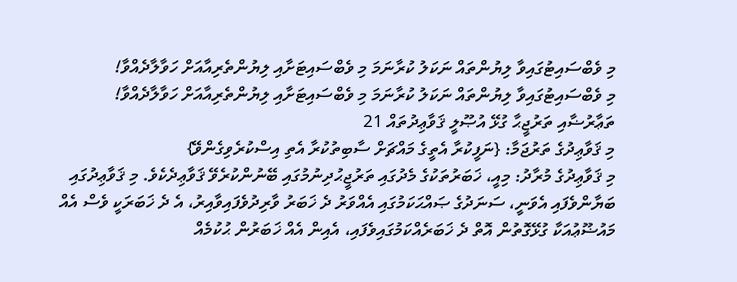މި ވެބްސައިޓުގައިވާ ލިޔުންތައް ނަކަލު ކުރާނަމަ މި ވެބްސައިޓަށާއި ލިޔުންތެރިއާއަށް ހަވާލާދެއްވާ!
މި ވެބްސައިޓުގައިވާ ލިޔުންތައް ނަކަލު ކުރާނަމަ މި ވެބްސައިޓަށާއި ލިޔުންތެރިއާއަށް ހަވާލާދެއްވާ!
ތަޢާރުޟާއި ތަރުޖީޙާ ގުޅޭ އުޞޫލީ ޤަވާޢިދުތައް 21
މި ޤަވާޢިދުގެ ތަރުޖަމާ: {ނަފީކުރާ އެތީގެ މައްޗަށް ސާބިތުކުރާ އެތި އިސްކުރެވިގެންވޭ}
މި ޤަވާޢިދުގެ މުރާދު: މިއީ، ޚަބަރުތަކުގެ މެދުގައި ތަރުޖީޙުދިނުމުގައި ބޭނުންކުރެވޭ ޤަވާޢިދެކެވެ. މި ޤަވާޢިދުގައި ބަޔާންވެފައި އެވަނީ، ސަނަދުގެ ޞައްޙަކަމުގައި އެއްވަރު ދެ ޚަބަރު ވާރިދުވެފައިވާއިރު، އެ ދެ ޚަބަރަކީ ވެސް އެއް މައުޟޫޢުއަކާ ގުޅޭގޮތުން އޮތް ދެ ޚަބަރެއްކަމުގައިވެފައި، އެއިން އެއް ޚަބަރުން ޙުކުމެއް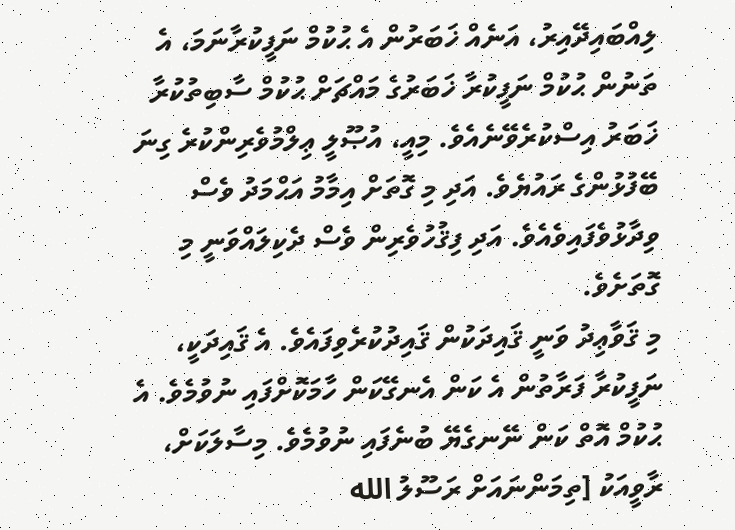ލިއްބައިދޭއިރު، އަނެއް ޚަބަރުން އެ ޙުކުމް ނަފީކުރާނަމަ، އެ ތަނުން ޙުކުމް ނަފީކުރާ ޚަބަރުގެ މައްޗަށް ޙުކުމް ސާބިތުކުރާ ޚަބަރު އިސްކުރެވޭނެއެވެ. މިއީ، އުޞޫލީ ޢިލްމުވެރިންކުރެ ގިނަ ބޭފުޅުންގެ ރައުޔެވެ. އަދި މި ގޮތަށް އިމާމު އަޙްމަދު ވެސް ވިދާޅުވެފައިވެއެވެ. އަދި ފިޤުހުވެރިން ވެސް ދެކިލައްވަނީ މި ގޮތަށެވެ.
މި ޤަވާޢިދު ވަނީ ޤައިދަކުން ޤައިދުކުރެވިފައެވެ. އެ ޤައިދަކީ، ނަފީކުރާ ފަރާތުން އެ ކަން އެނގޭކަން ހާމަކޮށްފައި ނުވުމެވެ. އެ ޙުކުމް އޮތް ކަން ނޭނގެޔޭ ބުނެފައި ނުވުމެވެ. މިސާލަކަށް، ރާވީއަކު [ތިމަންނައަށް ރަސޫލު الله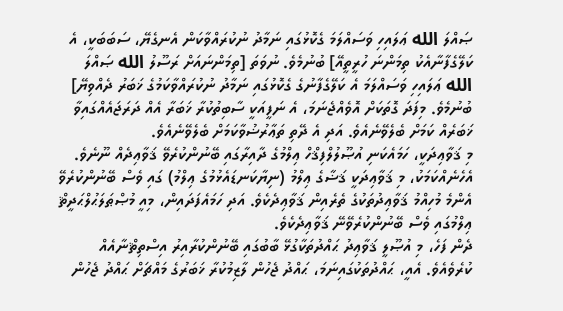ޞައްލަ الله ޢަލައިހި ވަސައްލަމަ ގެކޮޅުގައި ނަމާދު ނުކުރައްވާކަން އެނގެޔޭ، ސަބަބަކީ، އެ ކަލޭގެފާނާއެކު ތިމަންނަ ހުރީތީއޭ] ބުނުމެވެ. ނުވަތަ [ތިމަންނައަށް ރަސޫލު الله ޞައްލަ الله ޢަލައިހި ވަސައްލަމަ އެ ކަލޭގެފާނުގެ ގެކޮޅުގައި ނަމާދު ނުކުރައްވާކަމުގެ ޚަބަރު ދެއްވިޔޭ] ބުނުމެވެ. މިފަދަ ގޮތަކަށް އޮވެއްޖެނަމަ، އެ ނަފީއަކީ ސާބިތުކުރާ ޚަބަރާ އެއް ދަރަޖައެއްގައިވާ ޚަބަރެއް ކަމަށް ބެލެވޭނެއެވެ. އަދި އެ ދޭތި ތަޢާރުޟުވާކަމަށް ބެލެވޭނެއެވެ.
މި ޤަވާޢިދަކީ، ހަމައެކަނި އުޞޫލުލްފިޤްހް ޢިލްމުގެ ދާއިރާގައި ބޭނުންކުރެވޭ ޤަވާޢިދެއް ނޫނެވެ. އެހެނެއްކަމަކު، މި ޤަވާޢިދަކީ ޤަޟާގެ ޢިލްމު (ނިޔާކަނޑައެޅުމުގެ ޢިލްމު) ގައި ވެސް ބޭނުންކުރެވޭ އެންމެ މުހިއްމު ޤަވާޢިދުތަކުގެ ތެރެއިން ޤަވާޢިދެކެވެ. އަދި ހަމައެފަދައިން، މިއީ މުޞްޠަލަޙުލްޙަދީޘް ޢިލްމުގައި ވެސް ބޭނުންކުރެވޭނޭ ޤަވާޢިދެކެވެ.
ދެން ފަހެ، މި އުޞޫލީ ޤަވާޢިދު ޙައްދުތަކާގުޅޭ ބާބުގައި ބޭނުންކުރާއިރު އިސްތިޘްނާއެއް ކުރެވެއެވެ. އެއީ، ޙައްދުތަކުގައިނަމަ، ޙައްދު ޖެހުން ލާޒިމުކުރާ ޚަބަރުގެ މައްޗަށް ޙައްދު ޖެހުން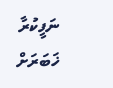ނަފީކުރާ ޚަބަރަށް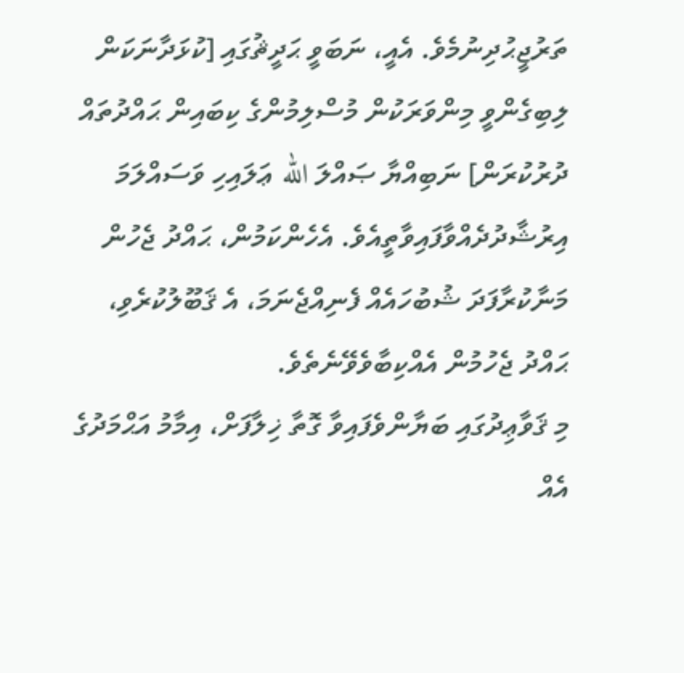ތަރުޖީޙުދިނުމެވެ. އެއީ، ނަބަވީ ޙަދީޘުގައި [ކުޅަދާނަކަން ލިބިގެންވީ މިންވަރަކުން މުސްލިމުންގެ ކިބައިން ޙައްދުތައް ދުރުކުރަން] ނަބިއްޔާ ޞައްލަ الله ޢަލައިހި ވަސައްލަމަ އިރުޝާދުދެއްވާފައިވާތީއެވެ. އެހެންކަމުން، ޙައްދު ޖެހުން މަނާކުރާފަދަ ޝުބުހައެއް ފެނިއްޖެނަމަ، އެ ޤަބޫލުކުރެވި، ޙައްދު ޖެހުމުން އެއްކިބާވެވޭނެތެވެ.
މި ޤަވާޢިދުގައި ބަޔާންވެފައިވާ ގޮތާ ޚިލާފަށް، އިމާމު އަޙްމަދުގެ އެއް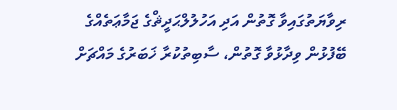ރިވާޔަތުގައިވާ ގޮތުން އަދި އަހުލުލްޙަދީޘްގެ ޖަމާޢަތެއްގެ ބޭފުޅުން ވިދާޅުވާ ގޮތުން، ސާބިތުކުރާ ޚަބަރުގެ މައްޗަށް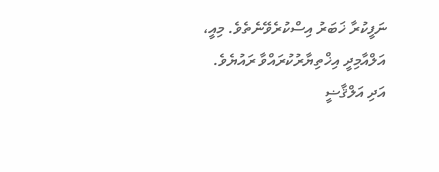ނަފީކުރާ ޚަބަރު އިސްކުރެވޭނެތެވެ. މިއީ، އަލްއާމިދީ އިޚްތިޔާރުކުރައްވާ ރައުޔެވެ.
އަދި އަލްޤާޟީ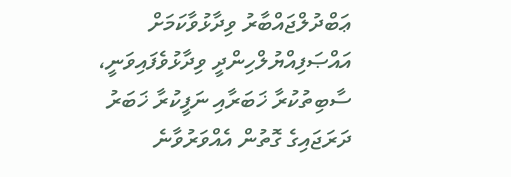ޢަބްދުލްޖައްބާރު ވިދާޅުވާކަމަށް އައްޞަފިއްޔުލްހިންދީ ވިދާޅުވެފައިވަނީ، ސާބިތުކުރާ ޚަބަރާއި ނަފީކުރާ ޚަބަރު ދަރަޖައިގެ ގޮތުން އެއްވަރުވާނެ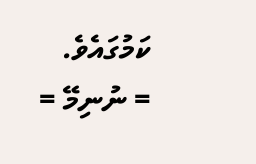ކަމުގައެވެ.
= ނުނިމޭ =